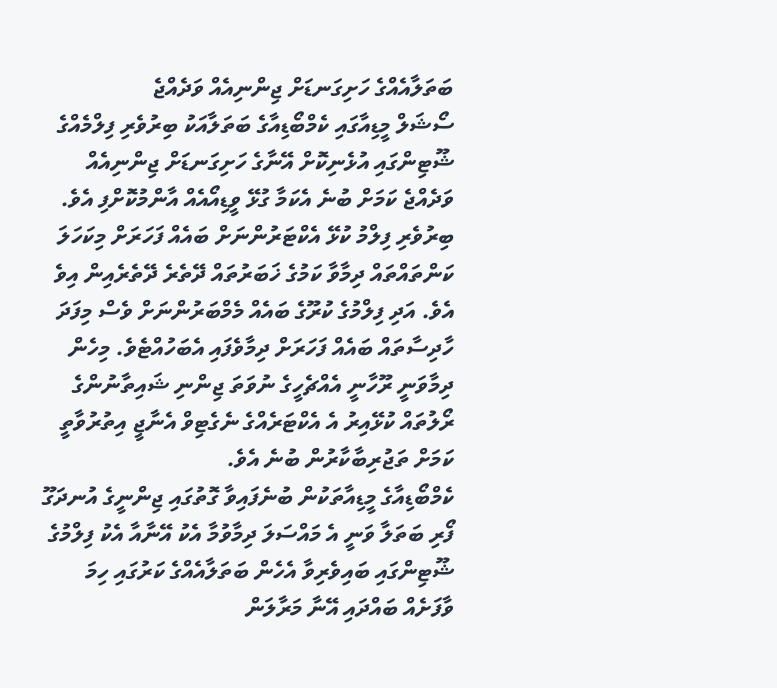ބަތަލާއެއްގެ ހަށިގަނޑަށް ޖިންނިއެއް ވަދެއްޖެ
ސޯޝަލް މީޑިއާގައި ކެމްބޯޑިއާގެ ބަތަލާއަކު ބިރުވެރި ފިލްމެއްގެ ޝޫޓިންގައި އުޅެނިކޮށް އޭނާގެ ހަށިގަނޑަށް ޖިންނިއެއް ވަދެއްޖެ ކަމަށް ބުނެ އެކަމާ ގުޅޭ ވީޑިއޯއެއް އާންމުކޮށްފި އެވެ.
ބިރުވެރި ފިލްމު ކުޅޭ އެކްޓަރުންނަށް ބައެއް ފަހަރަށް މިކަހަލަ ކަންތައްތައް ދިމާވާ ކަމުގެ ޚަބަރުތައް ދޭތެރެ ދޭތެރެއިން އިވެ އެވެ. އަދި ފިލްމުގެ ކުރޫގެ ބައެއް މެމްބަރުންނަށް ވެސް މިފަދަ ހާދިސާތައް ބައެއް ފަހަރަށް ދިމާވެފައި އެބަހުއްޓެވެ. މިހެން ދިމާވަނީ ރޫހާނީ އެއްޗެހީގެ ނުވަތަ ޖިންނި ޝައިތާނުންގެ ރޯލުތައް ކުޅޭއިރު އެ އެކްޓަރެއްގެ ނެގެޓިވް އެނާޖީ އިތުރުވާތީ ކަމަށް ތަޖުރިބާކާރުން ބުނެ އެވެ.
ކެމްބޯޑިއާގެ މީޑިއާތަކުން ބުނެފައިވާ ގޮތުގައި ޖިންނީގެ އުނދަގޫ ފޯރި ބަތަލާ ވަނީ އެ މައްސަލަ ދިމާވުމާ އެކު އޭނާއާ އެކު ފިލްމުގެ ޝޫޓިންގައި ބައިވެރިވާ އެހެން ބަތަލާއެއްގެ ކަރުގައި ހިމަ ވާފަށެއް ބައްދައި އޭނާ މަރާލަން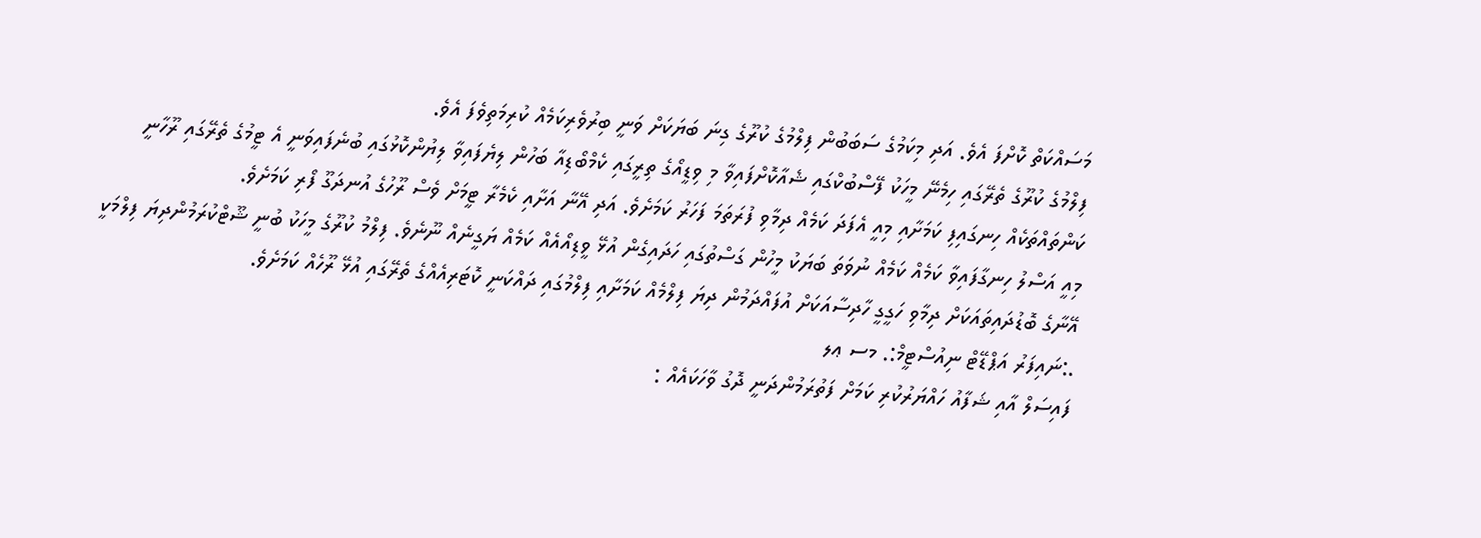މަސައްކަތް ކޮށްފަ އެވެ. އަދި މިކަމުގެ ސަބަބުން ފިލްމުގެ ކުރޫގެ ގިނަ ބަޔަކަށް ވަނީ ބިރުވެރިކަމެއް ކުރިމަތިވެފަ އެވެ.
ފިލްމުގެ ކުރޫގެ ތެރޭގައި ހިމެނޭ މީހަކު ފޭސްބުކްގައި ޝެއާކޮށްފައިވާ މި ވިޑީއޯގެ ތިރީގައި ކެމްބޯޑިއާ ބަހުން ލިޔެފައިވާ ލިޔުންކޮޅުގައި ބުނެފައިވަނީ އެ ޓީމުގެ ތެރޭގައި ރޫހާނީ ކަންތައްތަކެއް ހިނގައިފި ކަމަށާއި މިއީ އެފަދަ ކަމެއް ދިމާވި ފުރަތަމަ ފަހަރު ކަމަށެވެ. އަދި އޭނާ އަށާއި ކެމެރާ ޓީމަށް ވެސް ރޫހުގެ އުނދަގޫ ފޯރި ކަމަށެވެ.
މިއީ އަސްލު ހިނގާފައިވާ ކަމެއް ކަމެއް ނުވަތަ ބަޔަކު މީހުން ގަސްތުގައި ހަދައިގެން އުޅޭ ވީޑިއޯއެއް ކަމެއް ޔަގީނެއް ނޫނެވެ. ފިލްމު ކުރޫގެ މީހަކު ބުނީ ޝޫޓްކުރަމުންދިޔަ ފިލްމަކީ އޭނާގެ ބޮޑުދައިތައަކަށް ދިމާވި ހަގީގީ ހާދިސާއަކަށް އުފައްދަމުން ދިޔަ ފިލްމެއް ކަމަށާއި ފިލްމުގައި ދައްކަނީ ކޮޓަރިއެއްގެ ތެރޭގައި އުޅޭ ރޫހެއް ކަމަށެވެ.
.:ނައިފަރު އަޕްޑޭޓް ނިއުސްޓީމް:. މސ ޢލ
ފައިސަލް އާއި ޝަފާއު ހައްޔަރުކުރި ކަމަށް ފަތުރަމުންދަނީ ދޮގު ވާހަކައެއް :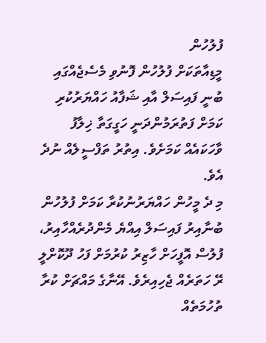ފުލުހުން
މީޑިއާތަކަށް ފުލުހުން ފޮނުވި މެސެޖެއްގައި ބުނީ ފައިސަލް އާއި ޝަފާއު ހައްޔަރުކުރި ކަމަށް ފަތުރަމުންދަނީ ހަގީގަތާ ޚިލާފު ވާހަކައެއް ކަމަށެވެ. އިތުރު ތަފްސީލެއް ނުދެ އެވެ.
މި ދެ މީހުން ހައްޔަރުނުކުރާ ކަމަށް ފުލުހުން ބުނާއިރު ފައިސަލް އިއްޔެ މެންދުރެއްހާއިރު، ފުލުސް އޮފީހަށް ހާޒިރު ކުރުމަށް ފަހު ދޫކޮށްލީ ރޭ ހަތަރެއް ޖެހިއިރެވެ. އޭނާގެ މައްޗަށް ކުރާ ތުހުމަތެއް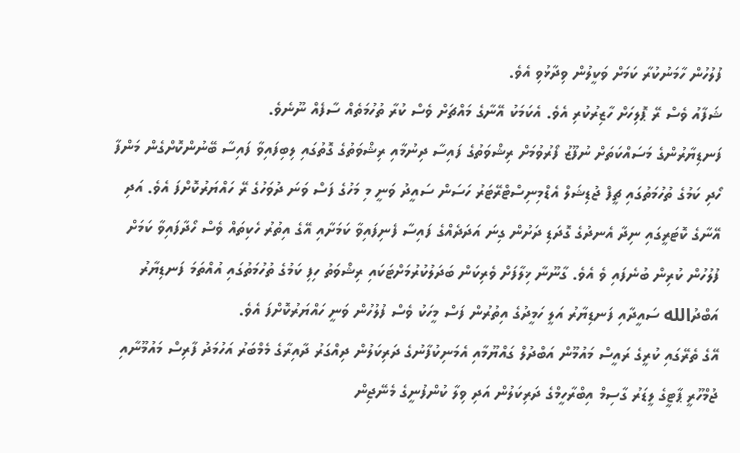ފުލުހުން ހާމަނުކުރާ ކަމަށް ވަކީލުން ވިދާޅުވި އެވެ.
ޝަފާއު ވެސް ރޭ ޕޮލިހަށް ހާޒިރުކުރި އެވެ. އެކަމަކު އޭނާގެ މައްޗަށް ވެސް ކުރާ ތުހުމަތެއް ސާފެއް ނޫނެވެ.
ފަނޑިޔާރުންގެ މަސައްކަތަށް ނުފޫޒު ފޯރުވުމަށް ރިޝްވަތުގެ ފައިސާ ދިނުމާއި ރިޝްވަތުގެ ގޮތުގައި ލިބިފައިވާ ފައިސާ ބޭނުންކޮށްގެން މަންފާ ހޯދި ކަމުގެ ތުހުމަތުގައި ޗީފް ޖުޑިޝަލް އެޑްމިނިސްޓްރޭޓަރު ހަސަން ސައީދު ވަނީ މި މަހުގެ ފަސް ވަނަ ދުވަހުގެ ރޭ ހައްޔަރުކޮށްފަ އެވެ. އަދި އޭނާގެ ކޮޓަރީގައި ނިދާ އެނދުގެ ގޮދަޑި ދަށުން ގިނަ އަދަދެއްގެ ފައިސާ ފެނިފައިވާ ކަމަށާއި އޭގެ އިތުރު ހެކިތައް ވެސް ހޯދާފައިވާ ކަމަށް ފުލުހުން ކުރިން ބުނެފައި ވެ އެވެ. ގާނޫނާ ޚިލާފަށް ވެރިކަން ބަދަލުކުރުމަށްޓަކައި ރިޝްވަތު ހިފި ކަމުގެ ތުހުމަތުގައި އުއްތަމަ ފަނޑިޔާރު އަބްދުالله ސައީދާއި ފަނޑިޔާރު އަލީ ހަމީދުގެ އިތުރުން ފަސް މީހަކު ވެސް ފުލުހުން ވަނީ ހައްޔަރުކޮށްފަ އެވެ.
އޭގެ ތެރޭގައި ކުރީގެ ރައީސް މައުމޫން އަބްދުލް ގައްޔޫމާއި އެމަނިކުފާނުގެ ދަރިކަލުން ދިއްގަރު ދާއިރާގެ މެމްބަރު އަހުމަދު ފާރިސް މައުމޫނާއި ޖުމްހޫރީ ޕާޓީގެ ލީޑަރު ގާސިމް އިބްރާހީމްގެ ދަރިކަލުން އަދި ވިލާ ކުންފުނީގެ މެނޭޖިން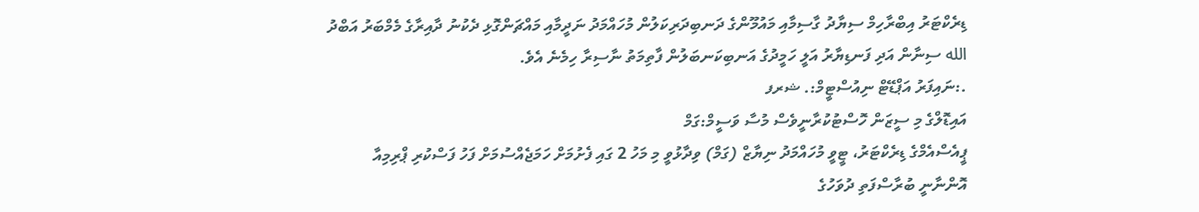ޑިރެކްޓަރު އިބްރާހިމް ސިޔާދު ގާސިމާއި މައުމޫންގެ ދަނބިދަރިކަލުން މުހައްމަދު ނަދީމާއި މައްޗަންގޮޅި ދެކުނު ދާއިރާގެ މެމްބަރު އަބްދު الله ސިނާން އަދި ފަނޑިޔާރު އަލީ ހަމީދުގެ އަނބިކަނބަލުން ފާތިމަތު ނާސިރާ ހިމެނެ އެވެ.
.:ނައިފަރު އަޕްޑޭޓް ނިއުސްޓީމް:. ޝރފ
އައިޑޮލްގެ މި ސީޒަން ހޮސްޓުކުރާނީވެސް މުސާ ވަސީމް:ގަމް
ޕީއެސްއެމްގެ ޑިރެކްޓަރު، ޓީވީ މުހައްމަދު ނިޔާޒް (ގަމް) ވިދާޅުވީ މި މަހު 2 ގައި ފެށުމަށް ހަމަޖެއްސުމަށް ފަހު ފަސްކުރި ޕްރިމިއާ އޮންނާނީ ބުރާސްފަތި ދުވަހުގެ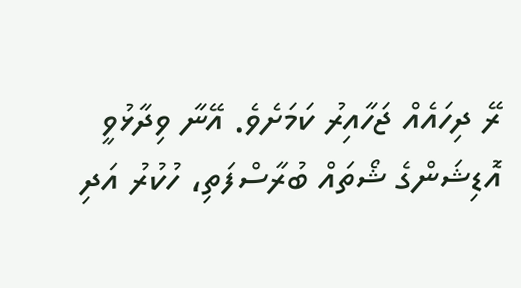ރޭ ދިހައެއް ޖަހާއިރު ކަމަށެވެ. އޭނާ ވިދާޅުވީ އޮޑިޝަންގެ ޝޯތައް ބުރާސްފަތި، ހުކުރު އަދި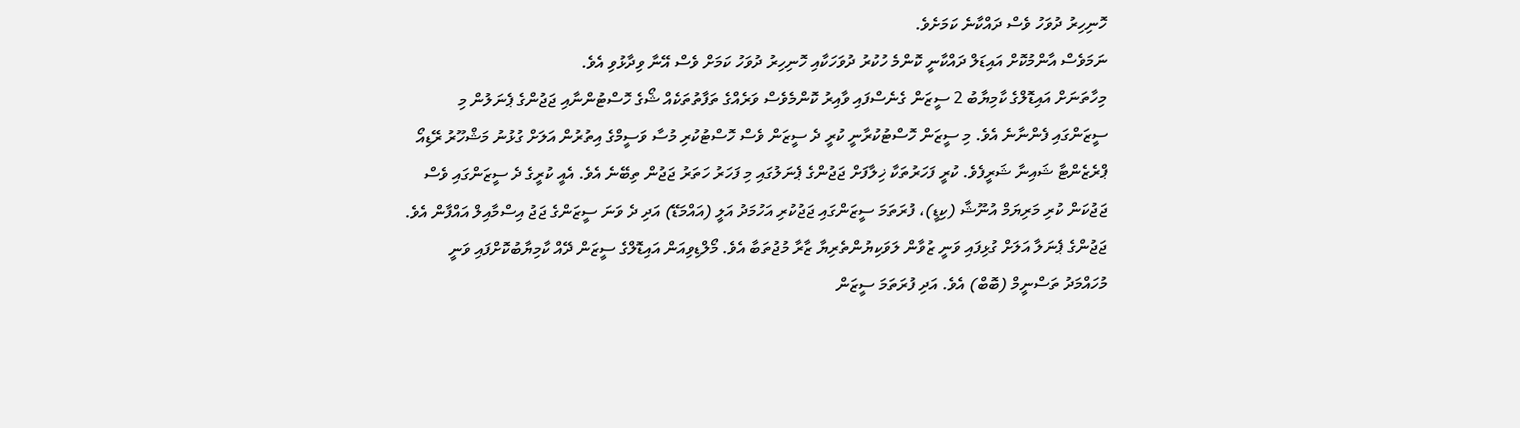ހޮނިހިރު ދުވަހު ވެސް ދައްކާނެ ކަމަށެވެ.
ނަމަވެސް އާންމުކޮށް އައިޑަލް ދައްކާނީ ކޮންމެ ހުކުރު ދުވަހަކާއި ހޮނިހިރު ދުވަހު ކަމަށް ވެސް އޭނާ ވިދާޅުވި އެވެ.
މިހާތަނަށް އައިޑޮލްގެ ކާމިޔާބު 2 ސީޒަން ގެނެސްފައި ވާއިރު ކޮންމެވެސް ވަރެއްގެ ތަފާތުތަކެއް ޝޯގެ ހޮސްޓުންނާއި ޖަޖުންގެ ޕެނަލުން މި ސީޒަންގައި ފެންނާނެ އެވެ. މި ސީޒަން ހޮސްޓުކުރާނީ ކުރީ ދެ ސީޒަން ވެސް ހޮސްޓުކުރި މުސާ ވަސީމްގެ އިތުރުން އަލަށް ގުޅުނު މަޝްހޫރު ރޭޑިއޯ ޕްރެޒެންޓާ ޝައިނާ ޝަރީފެވެ. ކުރީ ފަހަރުތަކާ ޚިލާފަށް ޖަޖުންގެ ޕެނަލުގައި މި ފަހަރު ހަތަރު ޖަޖުން ތިބޭނެ އެވެ. އެއީ ކުރީގެ ދެ ސީޒަންގައި ވެސް ޖަޖުކަން ކުރި މަރިޔަމް އުނޫޝާ (ކިޑީ)، ފުރަތަމަ ސީޒަންގައި ޖަޖުކުރި އަހުމަދު އަލީ (އައްމަޑޭ) އަދި ދެ ވަނަ ސީޒަންގެ ޖަޖު އިސްމާއިލް އައްފާން އެވެ. ޖަޖުންގެ ޕެނަލާ އަލަށް ގުޅިފައި ވަނީ ޒުވާން ލަވަކިޔުންތެރިޔާ ޒާރާ މުޖުތަބާ އެވެ. މޯލްޑިވިއަން އައިޑޮލްގެ ސީޒަން ދޭއް ކާމިޔާބުކޮށްފައި ވަނީ މުހައްމަދު ތަސްނީމް (ބޮބް) އެވެ. އަދި ފުރަތަމަ ސީޒަން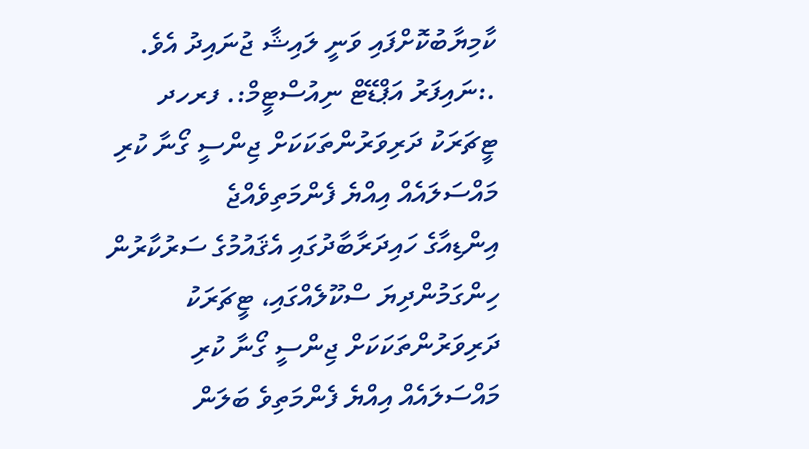ކާމިޔާބުކޮށްފައި ވަނީ ލައިޝާ ޖުނައިދު އެވެ.
.:ނައިފަރު އަޕްޑޭޓް ނިއުސްޓީމް:. ފރހދ
ޓީޗަރަކު ދަރިވަރުންތަކަކަށް ޖިންސީ ގޯނާ ކުރި މައްސަލައެއް އިއްޔެ ފެންމަތިވެއްޖެ
އިންޑިއާގެ ހައިދަރާބާދުގައި އެޤައުމުގެ ސަރުކާރުން ހިންގަމުންދިޔަ ސްކޫލެއްގައި، ޓީޗަރަކު ދަރިވަރުންތަކަކަށް ޖިންސީ ގޯނާ ކުރި މައްސަލައެއް އިއްޔެ ފެންމަތިވެ ބަލަން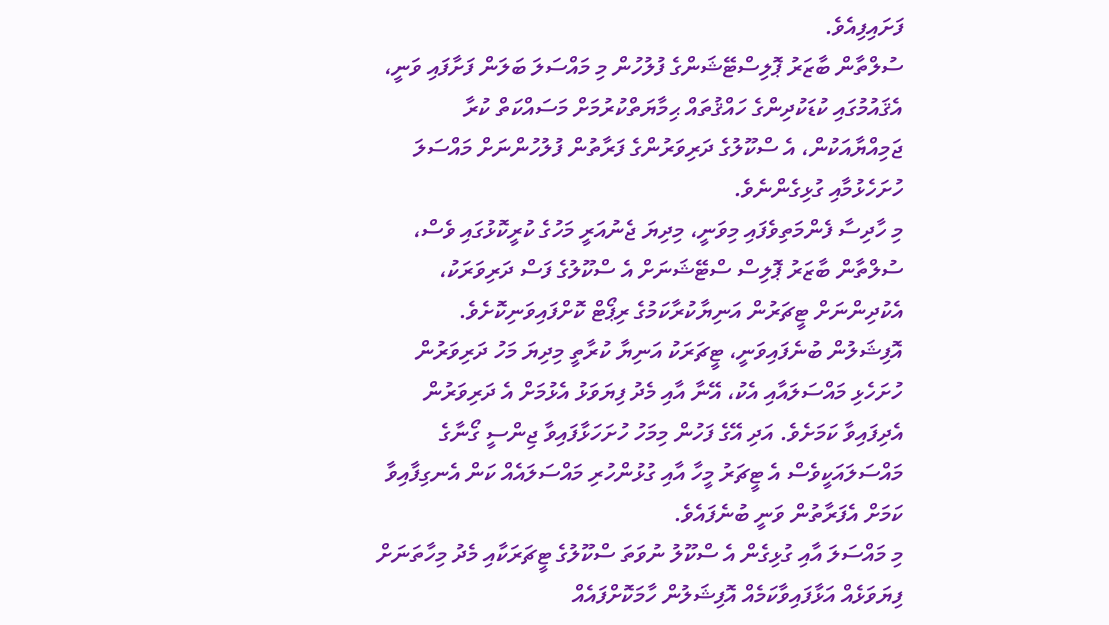ފަށައިފިއެވެ.
ސުލްތާން ބާޒަރު ޕޮލިސްޓޭޝަންގެ ފުލުހުން މި މައްސަލަ ބަލަން ފަށާފައި ވަނީ، އެޤައުމުގައި ކުޑަކުދިންގެ ހައްޤުތައް ޙިމާޔަތްކުރުމަށް މަސައްކަތް ކުރާ ޖަމިއްޔާއަކުން، އެ ސްކޫލުގެ ދަރިވަރުންގެ ފަރާތުން ފުލުހުންނަށް މައްސަލަ ހުށަހެޅުމާއި ގުޅިގެންނެވެ.
މި ހާދިސާ ފެންމަތިވެފައި މިވަނީ، މިދިޔަ ޖެނުއަރީ މަހުގެ ކުރީކޮޅުގައި ވެސް، ސުލްތާން ބާޒަރު ޕޮލިސް ސްޓޭޝަނަށް އެ ސްކޫލުގެ ފަސް ދަރިވަރަކު، އެކުދިންނަށް ޓީޗަރުން އަނިޔާކުރާކަމުގެ ރިޕޯޓް ކޮށްފައިވަނިކޮށެވެ.
އޮފިޝަލުން ބުނެފައިވަނީ، ޓީޗަރަކު އަނިޔާ ކުރާތީ މިދިޔަ މަހު ދަރިވަރުން ހުށަހެޅި މައްސަލައާއި އެކު، އޭނާ އާއި މެދު ފިޔަވަޅު އެޅުމަށް އެ ދަރިވަރުން އެދިފައިވާ ކަމަށެވެ. އަދި އޭގެ ފަހުން މިމަހު ހުށަހަޅާފައިވާ ޖިންސީ ގޯނާގެ މައްސަލައަކީވެސް އެ ޓީޗަރު މީހާ އާއި ގުޅުންހުރި މައްސަލައެއް ކަން އެނގިފާއިވާ ކަމަށް އެފަރާތުން ވަނީ ބުނެފައެވެ.
މި މައްސަލަ އާއި ގުޅިގެން އެ ސްކޫލު ނުވަތަ ސްކޫލުގެ ޓީޗަރަކާއި މެދު މިހާތަނަށް ފިޔަވަޅެއް އަޅާފައިވާކަމެއް އޮފިޝަލުން ހާމަކޮށްފައެއް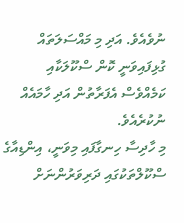ނުވެއެވެ. އަދި މި މައްސަލަތައް ގުޅިފައިވަނީ ކޮން ސްކޫލަކާއި ކަމެއްވެސް އެފަރާތުން އަދި ހާމައެއް ނުކުރެއެވެ.
މި ހާދިސާ ހިނގާފައި މިވަނީ، އިންޑިއާގެ ސްކޫލްތަކުގައި ދަރިވަރުންނަށް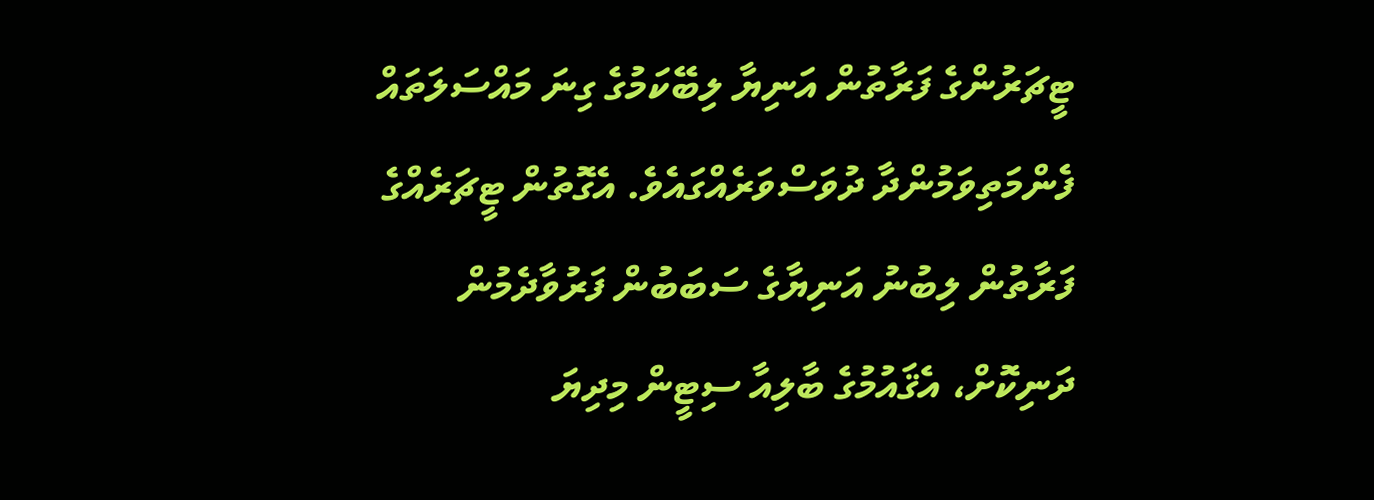ޓީޗަރުންގެ ފަރާތުން އަނިޔާ ލިބޭކަމުގެ ގިނަ މައްސަލަތައް ފެންމަތިވަމުންދާ ދުވަސްވަރެއްގައެވެ. އެގޮތުން ޓީޗަރެއްގެ ފަރާތުން ލިބުނު އަނިޔާގެ ސަބަބުން ފަރުވާދެމުން ދަނިކޮށް، އެޤައުމުގެ ބާލިއާ ސިޓީން މިދިޔަ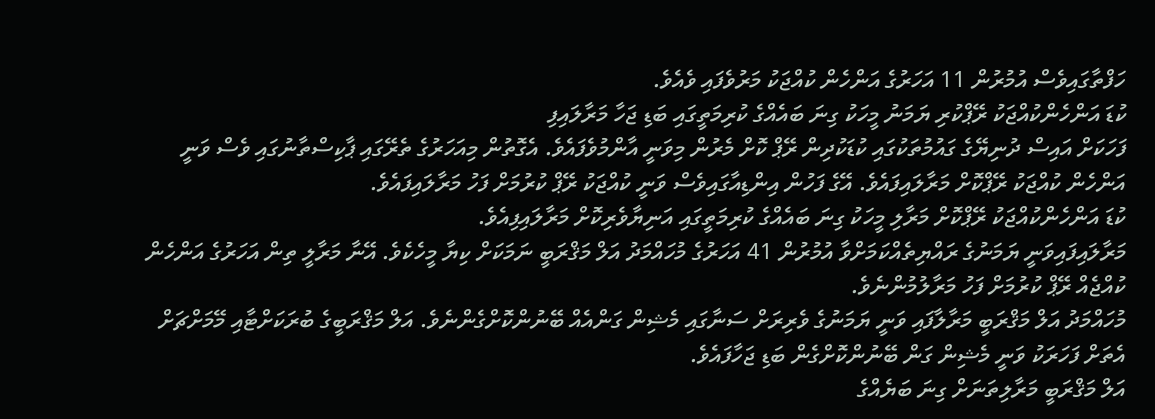ހަފްތާގައިވެސް އުމުރުން 11 އަހަރުގެ އަންހެން ކުއްޖަކު މަރުވެފައި ވެއެވެ.
ކުޑަ އަންހެންކުއްޖަކު ރޭޕްކުރި ޔަމަނު މީހަކު ގިނަ ބައެއްގެ ކުރިމަތީގައި ބަޑި ޖަހާ މަރާލައިފި
ފަހަކަށް އައިސް ދުނިޔޭގެ ގައުމުތަކުގައި ކުޑަކުދިން ރޭޕް ކޮށް މެރުން މިވަނީ އާންމުވެފައެވެ. އެގޮތުން މިއަހަރުގެ ތެރޭގައި ޕާކިސްތާނުގައި ވެސް ވަނީ އަންހެން ކުއްޖަކު ރޭޕްކޮށް މަރާލައިފައެވެ. އޭގެ ފަހުން އިންޑިއާގައިވެސް ވަނީ ކުއްޖަކު ރޭޕް ކުރުމަށް ފަހު މަރާލައިފައެވެ.
ކުޑަ އަންހެންކުއްޖަކު ރޭޕްކޮށް މަރާލި މީހަކު ގިނަ ބައެއްގެ ކުރިމަތީގައި އަނިޔާވެރިކޮށް މަރާލައިފިއެވެ.
މަރާލައިފައިވަނީ ޔަމަނުގެ ރައްޔިތެއްކަމަށްވާ އުމުރުން 41 އަހަރުގެ މުހައްމަދު އަލް މަޤްރަބީ ނަމަކަށް ކިޔާ މީހެކެވެ. އޭނާ މަރާލީ ތިން އަހަރުގެ އަންހެން ކުއްޖެއް ރޭޕް ކުރުމަށް ފަހު މަރާލުމުންނެވެ.
މުހައްމަދު އަލް މަޤްރަބީ މަރާލާފައި ވަނީ ޔަމަނުގެ ވެރިރަށް ސަނާގައި މެޝިން ގަންއެއް ބޭނުންކޮށްގެންނެވެ. އަލް މަޤްރަބީގެ ބުރަކަށްޓާއި މޭމަށްޗަށް އެތަށް ފަހަރަކު ވަނީ މެޝިން ގަން ބޭނުންކޮށްގެން ބަޑި ޖަހާފައެވެ.
އަލް މަޤްރަބީ މަރާލިތަނަށް ގިނަ ބަޔެއްގެ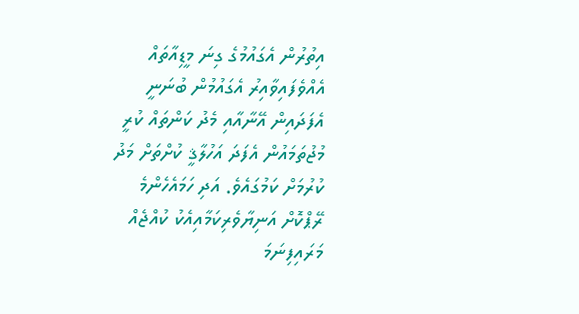އިތުރުން އެގައުމުގެ ގިނަ މީޑިއާތައް އެއްވެފައިވާއިރު އެގައުމުން ބުނަނީ އެފަދައިން އޭނާއާއި މެދު ކަންތައް ކުރީ މުޖުތަމައުން އެފަދަ އަހުލާޤީ ކުށްތަށް މަދު ކުރުމަށް ކަމުގައެވެ. އަދި ހަމައެހެންމެ ރޭޕްކޮށް އަނިޔާވެރިކަމާއިއެކު ކުއްޖެއް މަރައިފިނަމަ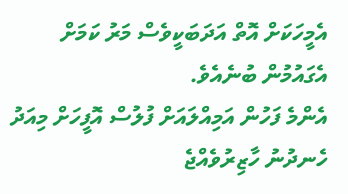އެމީހަކަށް އޮތް އަދަބަކީވެސް މަރު ކަމަށް އެގައުމުން ބުނެއެވެ.
އެންމެ ފަހުން އަމިއްލައަށް ފުލުސް އޮފީހަށް މިއަދު ހެނދުނު ހާޒިރުވެއްޖެ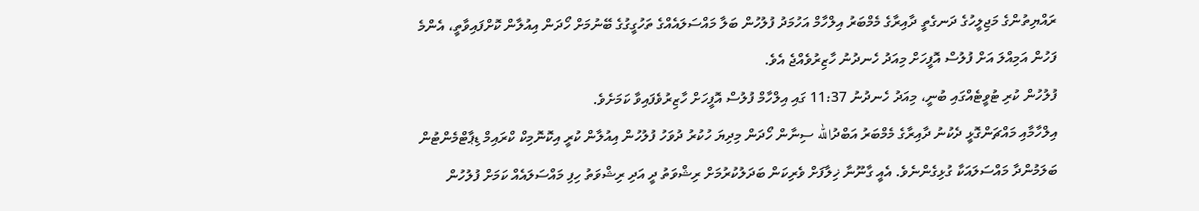ރައްޔިތުންގެ މަޖިލީހުގެ ދަނގެތީ ދާއިރާގެ މެމްބަރު އިލްހާމް އަހުމަދު ފުލުހުން ބަލާ މައްސަލައެއްގެ ތަހުގީގުގެ ބޭނުމަށް ހޯދަން އިއުލާން ކޮށްފައިވާތީ، އެންމެ ފަހުން އަމިއްލަ އަށް ފުލުސް އޮފީހަށް މިއަދު ހެނދުނު ހާޒިރުވެއްޖެ އެވެ.
ފުލުހުން ކުރި ޓުވީޓެއްގައި ބުނީ، މިއަދު ހެނދުނު 11:37 ގައި އިލްހާމް ފުލުސް އޮފީހަށް ހާޒިރުވެފައިވާ ކަމަށެވެ.
އިލްހާމާއި މައްޗަންގޮޅީ ދެކުނު ދާއިރާގެ މެމްބަރު އަބްދުالله ސިނާން ހޯދަން މިދިޔަ ހުކުރު ދުވަހު ފުލުހުން އިއުލާން ކުރީ އިކޮނޮމިކް ކްރައިމް ޑިޕާޓްމެންޓުން ބަލަމުންދާ މައްސަލައަކާ ގުޅިގެންނެވެ. އެއީ ގާނޫނާ ޚިލާފަށް ވެރިކަން ބަދަލުކުރުމަށް ރިޝްވަތު ދީ އަދި ރިޝްވަތު ހިފި މައްސަލައެއް ކަމަށް ފުލުހުން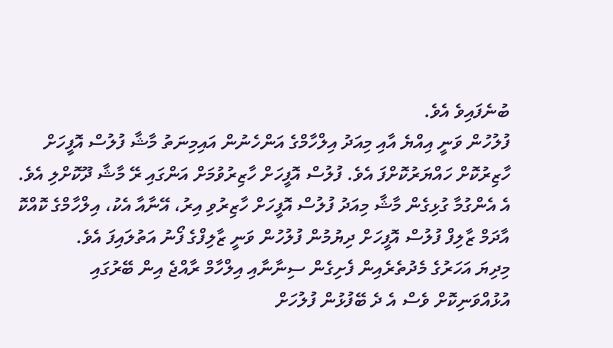ބުނެފައިވެ އެވެ.
ފުލުހުން ވަނީ އިއްޔެ އާއި މިއަދު އިލްހާމްގެ އަންހެނުން އައިމިނަތު މާޝާ ފުލުސް އޮފީހަށް ހާޒިރުކޮށް ހައްޔަރުކޮށްފަ އެވެ. ފުލުސް އޮފީހަށް ހާޒިރުވުމަށް އަންގައި ރޭ މާޝާ ދޫކޮށްލި އެވެ. އެ އެންގުމާ ގުޅިގެން މާޝާ މިއަދު ފުލުސް އޮފީހަށް ހާޒިރުވި އިރު، އޭނާއާ އެކު، އިލްހާމްގެ ކޮއްކޮ އާދަމް ޒާލިފް ފުލުސް އޮފީހަށް ދިޔުމުން ފުލުހުން ވަނީ ޒާލިފްގެ ފޯނު އަތުލައިފަ އެވެ.
މިދިޔަ އަހަރުގެ މެދުތެރެއިން ފެށިގެން ސިނާނާއި އިލްހާމް ރާއްޖެ އިން ބޭރުގައި އުޅުއްވަނިކޮށް ވެސް އެ ދެ ބޭފުޅުން ފުލުހަށް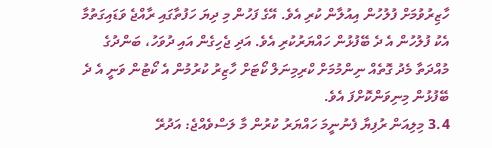ހާޒިރުވުމަށް ފުލުހުން އިއުލާން ކުރި އެވެ. އޭގެ ފަހުން މި ދިޔަ ހަފުތާގައި ރާއްޖެ ވަޑައިގަތުމާ އެކު ފުލުހުން އެ ދެ ބޭފުޅުން ހައްޔަރުކުރި އެވެ. އަދި ޖެހިގެން އައި ދުވަހު، ބަންދުގެ މުއްދަތާ މެދު ގޮތެއް ނިންމުމަށް ކްރިމިނަލް ކޯޓަށް ހާޒިރު ކުރުމުން އެ ކޯޓުން ވަނީ އެ ދެ ބޭފުޅުން މިނިވަންކޮށްފަ އެވެ.
3.4 މިލިއަން ރުފިޔާ ފެނުނީމަ ހައްޔަރު ކުރުން މާ ލަސްވެއްޖެ: އަދުރޭ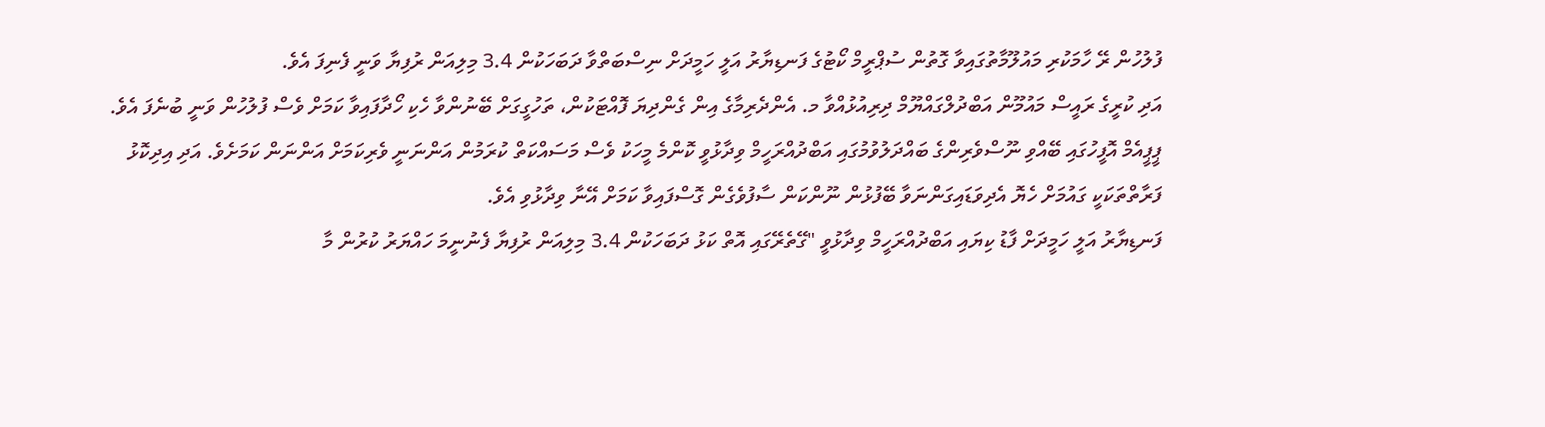ފުލުހުން ރޭ ހާމަކުރި މައުލޫމާތުގައިވާ ގޮތުން ސުޕްރީމް ކޯޓުގެ ފަނޑިޔާރު އަލީ ހަމީދަށް ނިސްބަތްވާ ދަބަހަކުން 3.4 މިލިއަން ރުފިޔާ ވަނީ ފެނިފަ އެވެ.
އަދި ކުރީގެ ރައީސް މައުމޫން އަބްދުލްގައްޔޫމް ދިރިއުޅުއްވާ މ. އެންދެރިމާގެ އިން ގެންދިޔަ ފޮއްޓަކުން، ތަހުގީގަށް ބޭނުންވާ ހެކި ހޯދާފައިވާ ކަމަށް ވެސް ފުލުހުން ވަނީ ބުނެފަ އެވެ.
ޕީޕީއެމް އޮފީހުގައި ބޭއްވި ނޫސްވެރިންގެ ބައްދަލުވުމުގައި އަބްދުއްރަހީމް ވިދާޅުވީ ކޮންމެ މީހަކު ވެސް މަސައްކަތް ކުރަމުން އަންނަނީ ވެރިކަމަށް އަންނަން ކަމަށެވެ. އަދި އިދިކޮޅު ފަރާތްތަކަކީ ގައުމަށް ހެޔޮ އެދިވަޑައިގަންނަވާ ބޭފުޅުން ނޫންކަން ސާފުވެގެން ގޮސްފައިވާ ކަމަށް އޭނާ ވިދާޅުވި އެވެ.
ފަނޑިޔާރު އަލީ ހަމީދަށް ފާޑު ކިޔައި އަބްދުއްރަހީމް ވިދާޅުވީ "ގޭތެރޭގައި އޮތް ކަޅު ދަބަހަކުން 3.4 މިލިއަން ރުފިޔާ ފެނުނީމަ ހައްޔަރު ކުރުން މާ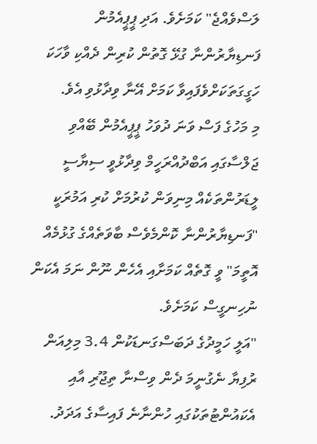ލަސްވެއްޖެ" ކަމަށެވެ. އަދި ޕީޕީއެމުން ފަނޑިޔާރުންނާ ގުޅޭ ގޮތުން ކުރިން ދެއްކި ވާހަކަ ހަގީގަތަކަށްވެފައިވާ ކަމަށް އޭނާ ވިދާޅުވި އެވެ.
މި މަހުގެ ފަސް ވަނަ ދުވަހު ޕީޕީއެމުން ބޭއްވި ޖަލްސާގައި އަބްދުއްރަހީމް ވިދާޅުވީ ސިޔާސީ ލީޑަރުންތަކެއް މިނިވަން ކުރުމަށް ކުރި އަމުރަކީ "ފަނޑިޔާރުންނާ ކޮންމެވެސް ބާވަތެއްގެ ގުޅުމެއް އޮތީމަ" ވީ ގޮތެއް ކަމަށާއި އެހެން ނޫން ނަމަ އެކަން ނުހިނގީސް ކަމަށެވެ.
"އަލީ ހަމީދުގެ ދަބަސްގަނޑަކުން 3.4 މިލިއަން ރުފިޔާ ނެގުނީމަ ދެން ވިސްނާ ތިޖޫރި އާއި އެކައުންޓުތަކުގައި ހުންނާނެ ފައިސާގެ އަދަދު.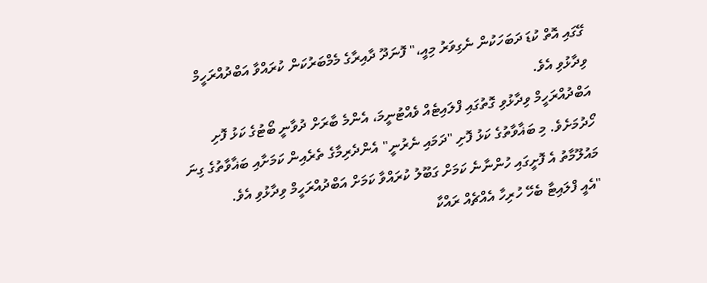ގޭގައި އޮތް ކުޑަ ދަބަހަކުން ނެގިވަރު މިއީ،" ފޮނަދޫ ދާއިރާގެ މެމްބަރުކަން ކުރައްވާ އަބްދުއްރަހީމް ވިދާޅުވި އެވެ.
އަބްދުއްރަހީމް ވިދާޅުވި ގޮތުގައި ފްލައިޓެއް ވެއްޓުނީމަ، އެންމެ ބާރަށް ދުވާނީ ބޯޓުގެ ކަޅު ފޮށި ހޯދުމަށެވެ. މި ބަޣާވާތުގެ ކަޅު ފޮށި "ދަމައި ނެރުނީ" އެންދެރިމާގެ ތެރެއިން ކަމަށާއި ބަޣާވާތުގެ ގިނަ މައުލޫމާތު އެ ފޮށީގައި ހުންނާނެ ކަމަށް ގަބޫލު ކުރައްވާ ކަމަށް އަބްދުއްރަހީމް ވިދާޅުވި އެވެ.
"އެއީ ފްލައިޓާ ބެހޭ ހުރިހާ އެއްޗެއް ރައްކާ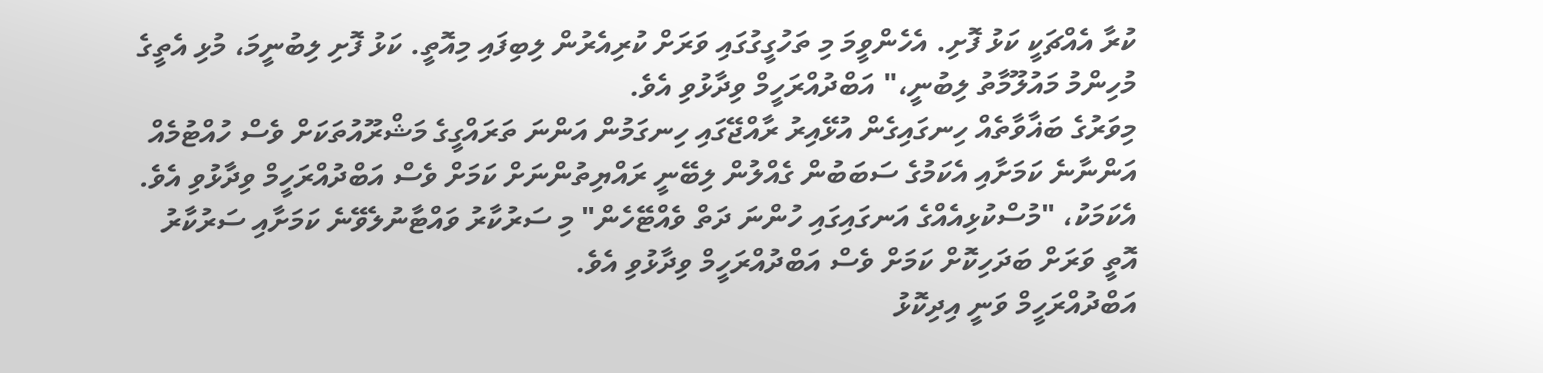ކުރާ އެއްޗަކީ ކަޅު ފޮށި. އެހެންވީމަ މި ތަހުގީގުގައި ވަރަށް ކުރިއެރުން ލިބިފައި މިއޮތީ. ކަޅު ފޮށި ލިބުނީމަ، މުޅި އެތީގެ މުހިންމު މައުލޫމާތު ލިބުނީ،" އަބްދުއްރަހީމް ވިދާޅުވި އެވެ.
މިވަރުގެ ބަޣާވާތެއް ހިނގައިގެން އުޅޭއިރު ރާއްޖޭގައި ހިނގަމުން އަންނަ ތަރައްގީގެ މަޝްރޫއުތަކަށް ވެސް ހުއްޓުމެއް އަންނާނެ ކަމަށާއި އެކަމުގެ ސަބަބުން ގެއްލުން ލިބޭނީ ރައްޔިތުންނަށް ކަމަށް ވެސް އަބްދުއްރަހީމް ވިދާޅުވި އެވެ. އެކަމަކު، "މުސްކުޅިއެއްގެ އަނގައިގައި ހުންނަ ދަތް ވެއްޓޭހެން" މި ސަރުކާރު ވައްޓާނުލެވޭނެ ކަމަށާއި ސަރުކާރު އޮތީ ވަރަށް ބަދަހިކޮށް ކަމަށް ވެސް އަބްދުއްރަހީމް ވިދާޅުވި އެވެ.
އަބްދުއްރަހީމް ވަނީ އިދިކޮޅު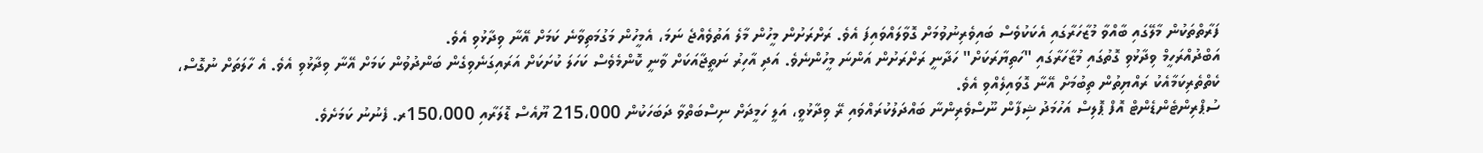ފަރާތްތަކުން މާލޭގައި ބާއްވާ މުޒާހަރާގައި އެކަކުވެސް ބައިވެރިނުވުމަށް ގޮވާލައްވައިފަ އެވެ. ރަށްރަށުން މީހުން މާލެ އަތުވެއްޖެ ނަމަ، އެމީހުން މަގުމަތިވާނެ ކަމަށް އޭނާ ވިދާޅުވި އެވެ.
އަބްދުއްރަހީމް ވިދާޅުވި ގޮތުގައި މުޒާހަރާގައި "ހަތިޔާރަކަށް" ހަދާނީ ރަށްރަށުން އަންނަ މީހުންނެވެ. އަދި އާހިރު ނަތީޖާއަކަށް ވާނީ ކޮންމެވެސް ކަހަލަ ކުށަކަށް އަރައިގަނެވިގެން ބަންދުވުން ކަމަށް އޭނާ ވިދާޅުވި އެވެ. އެ ހާލަތަށް ނުގޮސް، ކެތްތެރިކަމާއެކު ރައްޔިތުން ތިބުމަށް އޭނާ ގޮވައިލެއްވި އެވެ.
ސުޕްރިންޓެންޑެންޓް އޮފް ޕޮލިސް އަހުމަދު ޝިފާން ނޫސްވެރިންނާ ބައްދަލުކުރައްވައި ރޭ ވިދާޅުވީ، އަލީ ހަމީދަށް ނިސްބަތްވާ ދަބަހަކުން 215،000 ޔޫއެސް ޑޮލަރާއި 150،000ރ. ފެނުނު ކަމަށެވެ.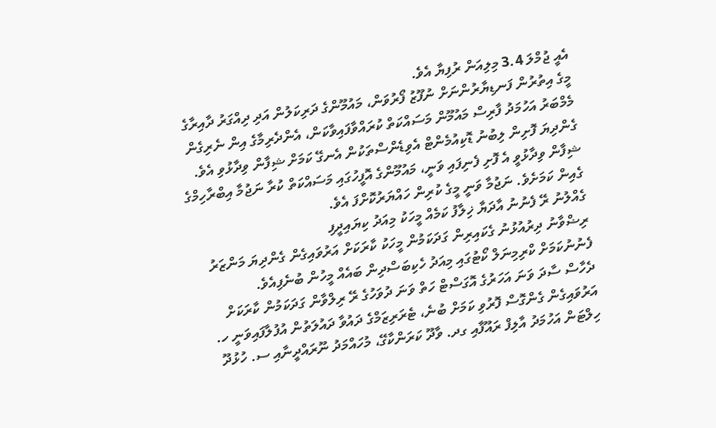އެއީ ޖުމްލަ 3.4 މިލިއަން ރުފިޔާ އެވެ.
މީގެ އިތުރުން ފަނޑިޔާރުންނަށް ނުފޫޒު ފޯރުވަން، މައުމޫންގެ ދަރިކަލުން އަދި ދިއްގަރު ދާއިރާގެ މެމްބަރު އަހުމަދު ފާރިސް މައުމޫން މަސައްކަތް ކުރައްވާފައިވާކަން، އެންދެރިމާގެ އިން ނެރިގެން ގެންދިޔަ ފޮށިން ލިބުނު ޑޮކިއުމެންޓް އެވިޑެންސްތަކުން އެނގޭ ކަމަށް ޝިފާން ވިދާޅުވި އެވެ.
ޝިފާން ވިދާޅުވީ އެ ފޮށި ފެނިފައި ވަނީ، މައުމޫންގެ އޮފީހުގައި މަސައްކަތް ކުރާ ނަޖުމާ އިބްރާހިމްގެ ގެއިން ކަމަށެވެ. ނަޖުމާ ވަނީ މީގެ ކުރިން ހައްޔަރުކޮށްފަ އެވެ.
ގެއްލުނު ރޭ ފެނުނު އާދަޔާ ޚިލާފު ކަމެއް މީހަކު މިއަދު ކިޔައިދީފި
ރިޟްވާނު ދިރުއުޅުނު ގެކައިރިން ގަދަކަމުން މީހަކު ކާރަކަށް އަރުވައިގެން ގެންދިޔަ މަންޒަރު ފެނުނުކަމަށް ކްރިމިނަލް ކޯޓުގައި މިއަދު ހެކިބަސްދިން ބައެއް މީހުން ބުނެފިއެވެ.
ދެހާސް ސާދަ ވަނަ އަހަރުގެ އޮގަސްޓް ހަތް ވަނަ ދުވަހުގެ ރޭ ރިލްވާން ގަދަކަމުން ކާރަކަށް އަރުވައިގެން ގެންގޮސް ފޮރުވި ކަމަށް ބުނެ، ޓެރަރިޒަމްގެ ދައުވާ ދައުލަތުން އުފުލާފައިވަނީ ހ. ހިލްޓަން އަހުމަދު އާލިފް ރައޫފާއި ގދ. ވާދޫ ކަރަންކާގޭ، މުހައްމަދު ނޫރައްދީނާއި ސ. ހުޅުދޫ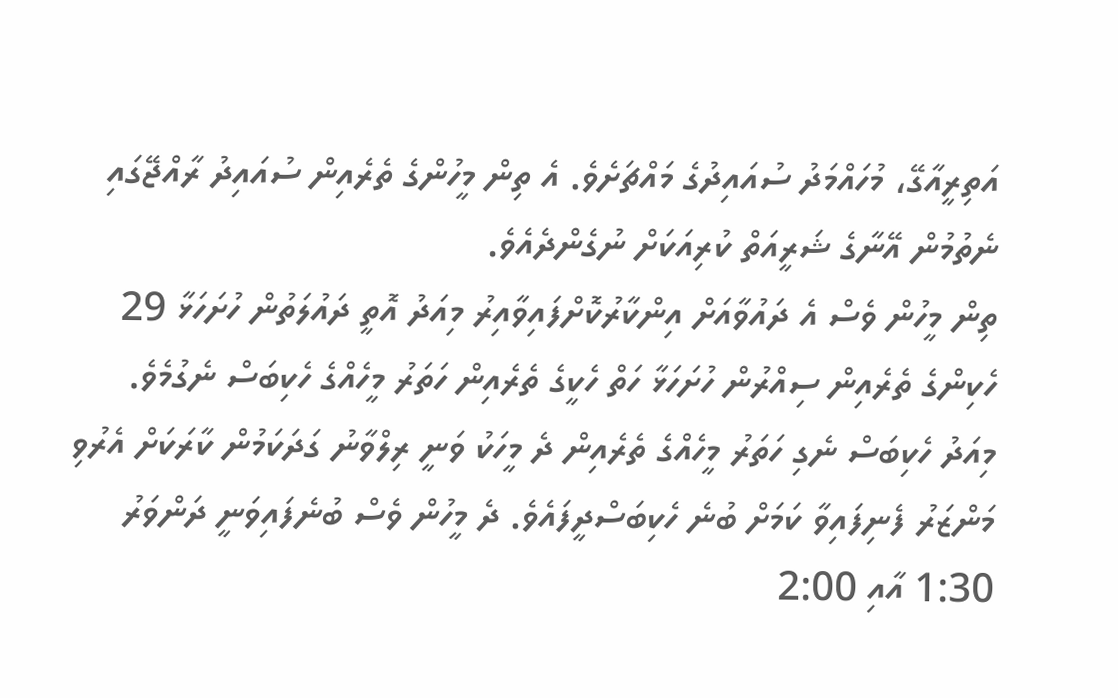އަތިރީއާގޭ، މުހައްމަދު ސުއައިދުގެ މައްޗަށެވެ. އެ ތިން މީހުންގެ ތެރެއިން ސުއައިދު ރާއްޖޭގައި ނެތުމުން އޭނާގެ ޝަރީއަތް ކުރިއަކަށް ނުގެންދެއެވެ.
ތިން މީހުން ވެސް އެ ދައުވާއަށް އިންކާރުކޮށްފައިވާއިރު މިއަދު އޮތީ ދައުލަތުން ހުށަހަޅާ 29 ހެކިންގެ ތެރެއިން ސިއްރުން ހުށަހަޅާ ހަތް ހެކީގެ ތެރެއިން ހަތަރު މީހެއްގެ ހެކިބަސް ނެގުމެވެ.
މިއަދު ހެކިބަސް ނެގި ހަތަރު މީހެއްގެ ތެރެއިން ދެ މީހަކު ވަނީ ރިލްވާނު ގަދަކަމުން ކާރަކަށް އެރުވި މަންޒަރު ފެނިފައިވާ ކަމަށް ބުނެ ހެކިބަސްދީފައެވެ. ދެ މީހުން ވެސް ބުނެފައިވަނީ ދަންވަރު 1:30 އާއި 2:00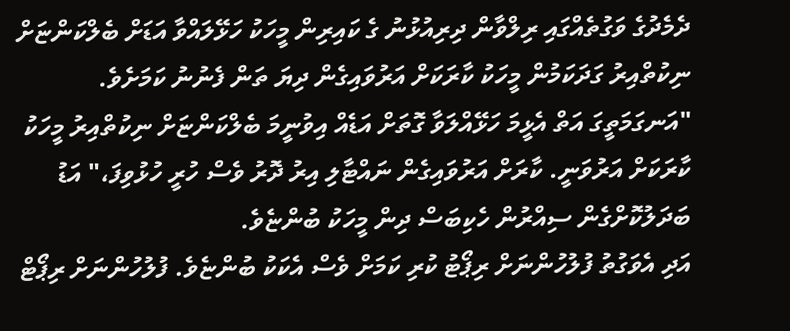ދެމެދުގެ ވަގުތެއްގައި ރިލްވާން ދިރިއުޅުނު ގެ ކައިރިން މީހަކު ހަޅޭލައްވާ އަޑަށް ބެލްކަންޏަށް ނިކުތްއިރު ގަދަކަމުން މީހަކު ކާރަކަށް އަރުވައިގެން ދިޔަ ތަން ފެނުނު ކަމަށެވެ.
"އަނގަމަތީގަ އަތް އެޅީމަ ހަޅޭއްލަވާ ގޮތަށް އަޑެއް އިވުނީމަ ބެލްކަންޏަށް ނިކުތްއިރު މީހަކު ކާރަކަށް އަރުވަނީ. ކާރަށް އަރުވައިގެން ނައްޓާލި އިރު ދޮރު ވެސް ހުރީ ހުޅުވިފަ،" އަޑު ބަދަލުކޮށްގެން ސިއްރުން ހެކިބަސް ދިން މީހަކު ބުންޏެވެ.
އަދި އެވަގުތު ފުލުހުންނަށް ރިޕޯޓު ކުރި ކަމަށް ވެސް އެކަކު ބުންޏެވެ. ފުލުހުންނަށް ރިޕޯޓް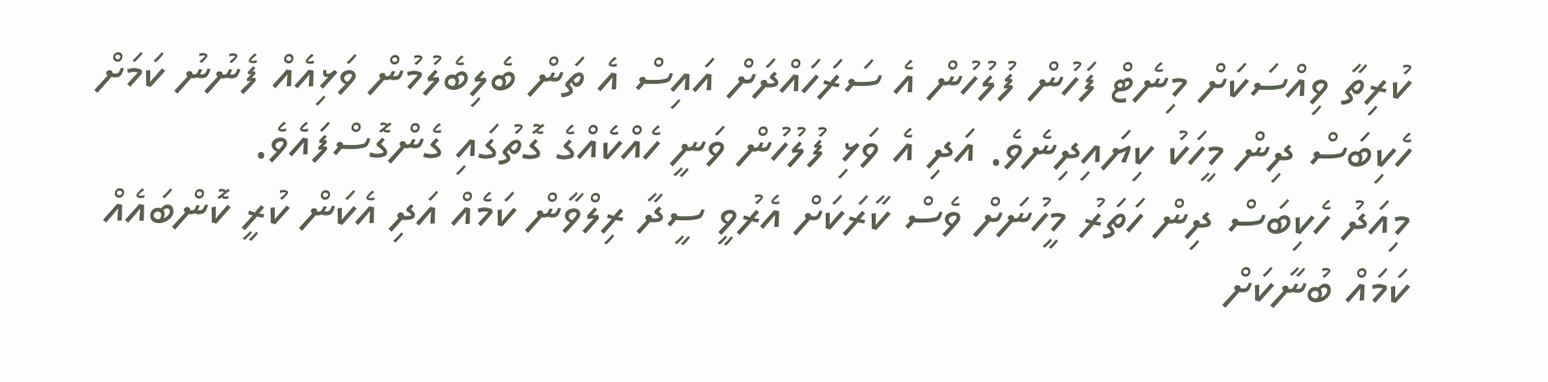ކުރިތާ ވިއްސަކަށް މިނެޓް ފަހުން ފުލުހުން އެ ސަރަހައްދަށް އައިސް އެ ތަން ބެލިބެލުމުން ވަޅިއެއް ފެނުނު ކަމަށް ހެކިބަސް ދިން މީހަކު ކިޔައިދިނެވެ. އަދި އެ ވަޅި ފުލުހުން ވަނީ ހެއްކެއްގެ ގޮތުގައި ގެންގޮސްފައެވެ.
މިއަދު ހެކިބަސް ދިން ހަތަރު މީހުނަށް ވެސް ކާރަކަށް އެރުވީ ސީދާ ރިލްވާން ކަމެއް އަދި އެކަން ކުރީ ކޮންބައެއް ކަމައް ބުނާކަށް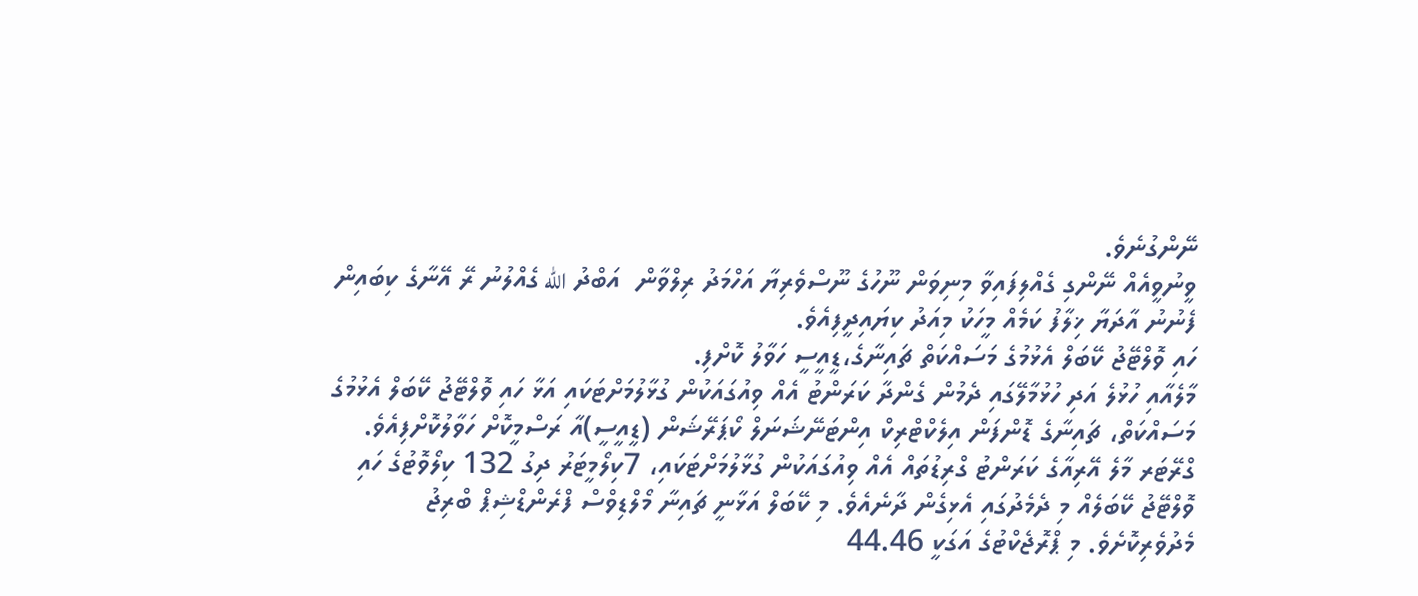ނޭންގުނެވެ.
ވީނުވީއެއް ނޭންގި ގެއްލިފައިވާ މިނިވަން ނޫހުގެ ނޫސްވެރިޔާ އަހްމަދު ރިލްވާން  އަބްދު الله ގެއްލުނު ރޭ އޭނާގެ ކިބައިން ފެނުނު އާދަޔާ ޚިލާފު ކަމެއް މީހަކު މިއަދު ކިޔައިދީފިއެވެ.
ހައި ވޮލްޓޭޖު ކޭބަލް އެޅުމުގެ މަސައްކަތް ޗައިނާގެ،ޑީއީސީ ހަވާލު ކޮށްފި.
މާލެއާއި ހުޅުލެ އަދި ހުޅުމާލޭގައި ދެމުން ގެންދާ ކަރަންޓު އެއް ވިއުގައަކުން ގުޅާލުމަށްޓަކައި އަޅާ ހައި ވޮލްޓޭޖު ކޭބަލް އެޅުމުގެ މަސައްކަތް، ޗައިނާގެ ޑޮންފަން އިލެކްޓްރިކް އިންޓަނޭޝަނަލް ކޯޕަރޭޝަން (ޑީއީސީ)އާ ރަސްމީކޮށް ހަވާލުކޮށްފިއެވެ.
ގްރޭޓަރ މާލެ އޭރިއާގެ ކަރަންޓު ގްރިޑުތައް އެއް ވިއުގައަކުން ގުޅާލުމަށްޓަކައި، 7ކިލޯމީޓަރު ދިގު 132 ކިލޯވޮޓުގެ ހައި ވޮލްޓޭޖު ކޭބަލެއް މި ދެމެދުގައި އެޅިގެން ދާނެއެވެ. މި ކޭބަލް އަޅާނީ ޗައިނާ މޯލްޑިވްސް ފްރެންޑްޝިޕް ބްރިޖު މެދުވެރިކޮށެވެ. މި ޕްރޮޖެކްޓުގެ އަގަކީ 44.46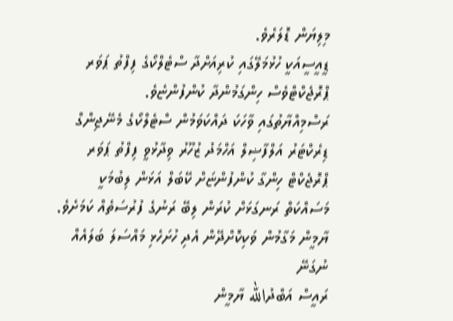މިލިޔަން ޑޮލަރެވެ.
ޑީއީސީއަކީ ހުޅުމަލޭގައި ކުރިއަށްދާ ސްޓެލްކޯގެ ފިފްތު ޕަވަރ ޕްރޮޖެކްޓްވެސް ހިންގަމުންދާ ކުންފުންޏެވެ.
ރަސްމިއްޔާތުގައި ވާހަކަ ދައްކަވަމުން ސްޓެލްކޯގެ މެނޭޖިންގް ޑިރެކްޓަރު އަލްފާޟިލް އަހްމަދު ޒުހޫރު ވިދާޅުވީ ފިފްތު ޕަވަރ ޕްރޮޖެކްޓް ހިންގާ ކުންފުންޏަށް ކޭބަލް އަޅަން ލިބުމަކީ މަސައްކަތް ރަނގަޅަށް ކުރަން ލިބޭ ރަނުގެ ފުރުސަތެއް ކަމަށެވެ.
ޔާމީން މަގާމުން ވަކިކޮށްދޭން އެދި ހުށަހެޅި މައްސަލަ ބަލައެއް ނުގަނޭ
ރައީސް އަބްދުالله ޔާމީން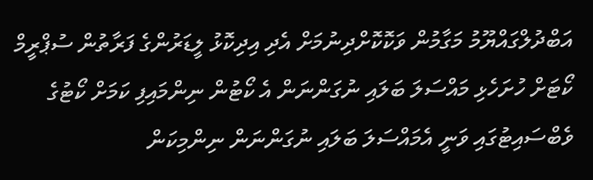އަބްދުލްގައްޔޫމު މަގާމުން ވަކޮކޮށްދިނުމަށް އެދި އިދިކޮޅު ލީޑަރުންގެ ފަރާތުން ސުޕްރީމް ކޯޓަށް ހުށަހެޅި މައްސަލަ ބަލައި ނުގަންނަން އެ ކޯޓުން ނިންމައިފި ކަމަށް ކޯޓުގެ ވެބްސައިޓުގައި ވަނީ އެމައްސަލަ ބަލައި ނުގަންނަން ނިންމިކަން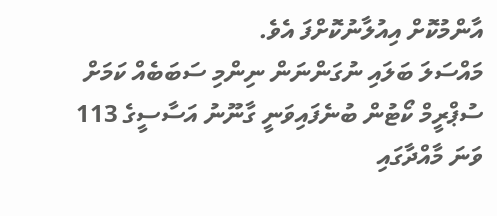އާންމުކޮށް އިއުލާނުކޮށްފަ އެވެ.
މައްސަލަ ބަލައި ނުގަންނަން ނިންމި ސަބަބެއް ކަމަށް ސުޕްރީމް ކޯޓުން ބުނެފައިވަނީ ގާނޫނު އަސާސީގެ 113 ވަނަ މާއްދާގައި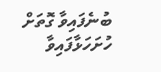ބުނެފައިވާ ގޮތަށް ހުށަހަޅާފައިވާ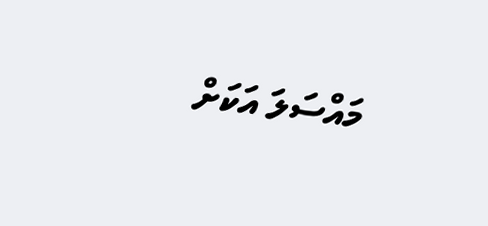މައްސަލަ އަކަށް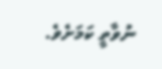ނުވާތީ ކަމަށެވެ.